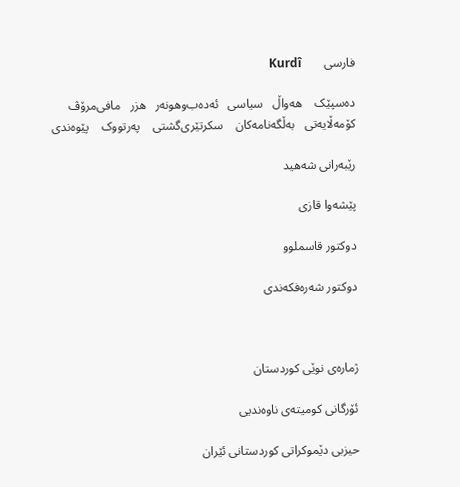فارسی       Kurdî

ده‌سپێک    هه‌واڵ   سیاسی   ئه‌ده‌ب‌وهونه‌ر   هزر   مافی‌مرۆڤ    کۆمه‌ڵایه‌تی   به‌ڵگه‌نامه‌کان    سکرتێری‌گشتی    په‌رتووک    پێوه‌ندی

رێبه‌رانی شه‌هید

پێشه‌وا قازی‌

دوكتور قاسملوو

دوكتور شه‌ره‌فکه‌ندی



ژماره‌ی نوێی كوردستان

ئۆرگانی كومیته‌ی ناوه‌ندیی

حیزبی دێموكراتی كوردستانی ئێران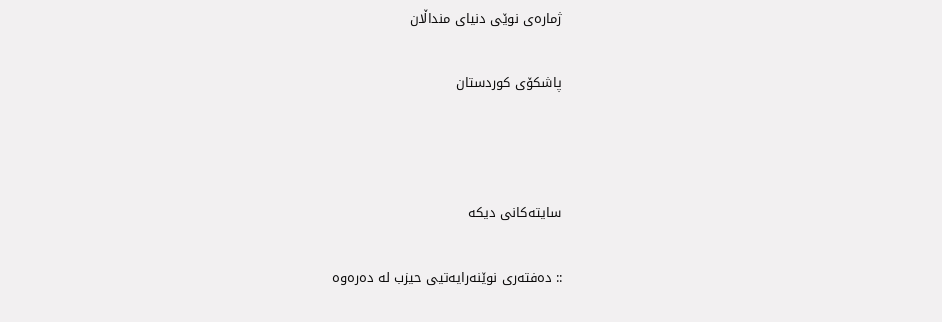ژماره‌ی نوێی دنیای منداڵان

پاشكۆی كوردستان



سایته‌کانی دیکه

:: ده‌فته‌ری نوێنه‌رایه‌تیی حیزب له ده‌ره‌وه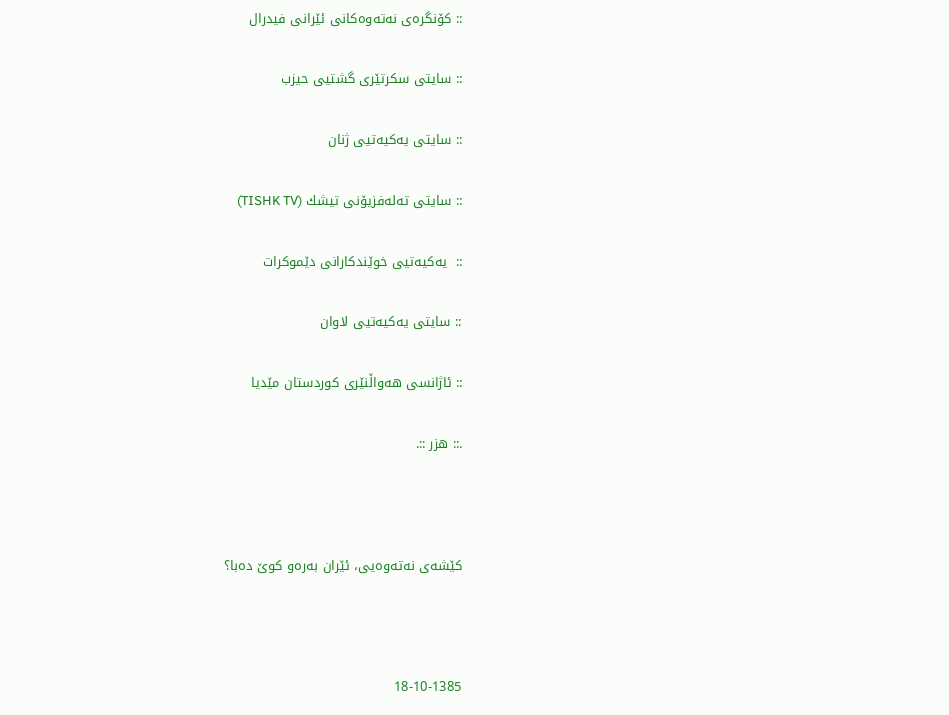:: كۆنگره‌ی‌ نه‌ته‌وه‌كانی‌ ئێرانی‌ فیدرال

:: سایتی سکرتێری گشتیی حیزب

:: سایتی یه‌كیه‌تیی ژنان

:: سایتی ته‌له‌فزیۆنی‌ تیشك (TISHK TV)

::  یه‌كیه‌تیی‌ خوێندكارانی‌ دێموكرات

:: سایتی یه‌کیه‌تیی لاوان

:: ئاژانسی هه‌واڵنێری كوردستان مێدیا

.:: هزر ::.



كێشه‌ی‌ نه‌ته‌وه‌یی‌، ئێران به‌ره‌و كوێ‌ ده‌با؟



18-10-1385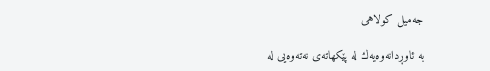جه‌میل كولاهی‌

به‌ ئاوڕدانه‌وه‌یه‌ك له‌ پێكهاته‌ی‌ نه‌ته‌وه‌یی‌ له‌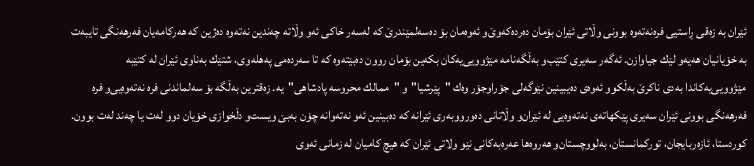ئێران به‌ زه‌قی‌ ڕاستیی‌ فره‌نه‌ته‌وه‌ بوونی‌ وڵاتی‌ ئێران بۆمان ده‌رده‌كه‌وێ‌‌و ئه‌وه‌مان بۆ ده‌سه‌لمێندرێ‌ كه‌ له‌سه‌ر خاكی‌ ئه‌و وڵاته‌ چه‌ندین نه‌ته‌وه‌ ده‌ژین كه‌ هه‌ركامه‌یان فه‌رهه‌نگی‌ تایبه‌ت به‌ خۆیانیان هه‌یه‌‌و لێك جیاوازن. ئه‌گه‌ر سه‌یری‌ كتێب‌و به‌ڵگه‌نامه‌ مێژوویی‌یه‌كان بكه‌ین بۆمان روون ده‌بێته‌وه‌ كه‌ تا سه‌رده‌می‌ په‌هله‌وی‌، شتێك به‌ناوی‌ ئێران له‌ كتێبه‌ مێژوویی‌یه‌كاندا به‌دی‌ ناكرێ‌ به‌ڵكوو ئه‌وه‌ی‌ ده‌یبینین نێوگه‌لی‌ جۆراوجۆر وه‌ك "پێرشیا"و "ممالك محروسه‌ پادشاهی‌"یه‌. زه‌قترین به‌ڵگه‌ بۆ سه‌لماندنی‌ فره‌ نه‌ته‌وه‌یی‌‌و فره‌ فه‌رهه‌نگی‌ بوونی‌ ئێران سه‌یری‌ پێكهاته‌ی‌ نه‌ته‌وه‌یی‌ له‌ ئێران‌و وڵاتانی‌ ده‌ورووبه‌ری‌ ئێرانه‌ كه‌ ده‌بینین ئه‌و نه‌ته‌وانه‌ چۆن به‌بێ‌ ویست‌و دڵخوازی‌ خۆیان دوو له‌ت یا چه‌ند له‌ت بوون. كوردستا، ئازه‌ربایجان، توركمانستان، به‌لووچستان‌و هه‌روه‌ها عه‌ره‌به‌كانی‌ نێو ولاتی‌ ئێران كه‌ هیچ كامیان له‌ زمانی‌ ئه‌وی‌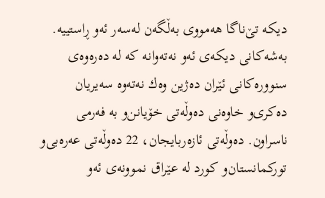دیكه‌ تێ‌ناگا هه‌مووی‌ به‌ڵگه‌ن له‌سه‌ر ئه‌و ڕاستییه‌. به‌شه‌كانی‌ دیكه‌ی‌ ئه‌و نه‌ته‌وانه‌ كه‌ له‌ ده‌ره‌وه‌ی‌ سنووره‌كانی‌ ئێران ده‌ژین وه‌ك نه‌ته‌وه‌ سه‌یریان ده‌كری‌‌و خاوه‌نی‌ ده‌وڵه‌تی‌ خۆیانن‌و به‌ فه‌رمی‌ ناسراون. ده‌وڵه‌تی‌ ئازه‌ربایجان، 22 ده‌وڵه‌تی‌ عه‌ره‌بی‌‌و توركمانستان‌و كورد له‌ عێراق نموونه‌ی‌ ئه‌و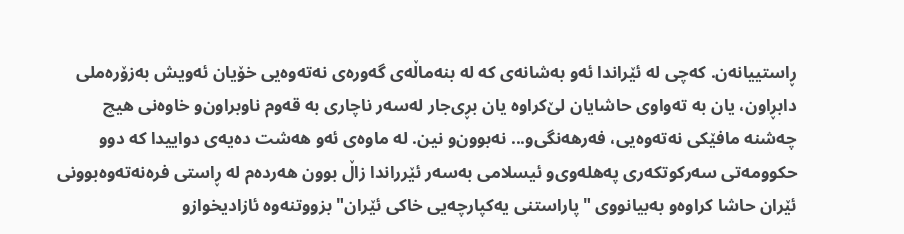ڕاستییانه‌ن. كه‌چی‌ له‌ ئێراندا ئه‌و به‌شانه‌ی‌ كه‌ له‌ بنه‌ماڵه‌ی‌ گه‌وره‌ی‌ نه‌ته‌وه‌یی‌ خۆیان ئه‌ویش به‌زۆره‌ملی‌ دابڕاون، یان به‌ ته‌واوی‌ حاشایان لێ‌كراوه‌ یان بڕی‌جار له‌سه‌ر ناچاری‌ به‌ قه‌وم ناوبراون‌و خاوه‌نی‌ هیچ چه‌شنه‌ مافێكی‌ نه‌ته‌وه‌یی‌، فه‌رهه‌نگی‌‌و... نه‌بوون‌و نین. له‌ ماوه‌ی‌ ئه‌و هه‌شت ده‌یه‌ی‌ دواییدا كه‌ دوو حكوومه‌تی‌ سه‌ركوتكه‌ری‌ په‌هله‌وی‌‌و ئیسلامی‌ به‌سه‌ر ئێرراندا زاڵ‌ بوون هه‌رده‌م له‌ ڕاستی‌ فره‌نه‌ته‌وه‌بوونی‌ ئێران حاشا كراوه‌‌و به‌بیانووی‌ "پاراستنی‌ یه‌كپارچه‌یی‌ خاكی‌ ئێران" بزووتنه‌وه‌ ئازادیخواز‌و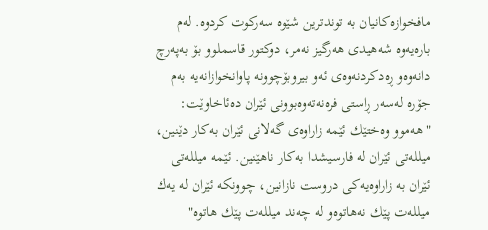مافخوازه‌كانیان به‌ توندترین شێوه‌ سه‌ركوت كردوه‌. له‌م باره‌یه‌وه‌ شه‌هیدی‌ هه‌رگیز نه‌مر، دوكتور قاسملوو بۆ به‌په‌رچ دانه‌وه‌‌و ڕه‌دكردنه‌وه‌ی‌ ئه‌و بیروبۆچوونه‌ پاوانخوازانه‌یه‌ به‌م جۆره‌ له‌سه‌ر ڕاستی‌ فره‌نه‌ته‌وه‌بوونی‌ ئێران ده‌ئاخاوێت: "هه‌موو وه‌ختێك ئێمه‌ زاراوه‌ی‌ گه‌لانی‌ ئێران به‌كار دێنین، میلله‌تی‌ ئێران له‌ فارسیشدا به‌كار ناهێنین. ئێمه‌ میلله‌تی‌ ئێران به‌ زاراوه‌یه‌كی‌ دروست نازانین، چوونكه‌ ئێران له‌ یه‌ك میلله‌ت پێك نه‌هاتوه‌‌و له‌ چه‌ند میلله‌ت پێك هاتوه‌"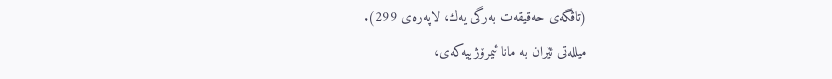(تاڤگه‌ی‌ حه‌قیقه‌ت به‌رگی‌ یه‌ك، لاپه‌ره‌ی‌ 299).
میلله‌تی‌ ئێران به‌ مانا ئیمرۆژییه‌كه‌ی‌،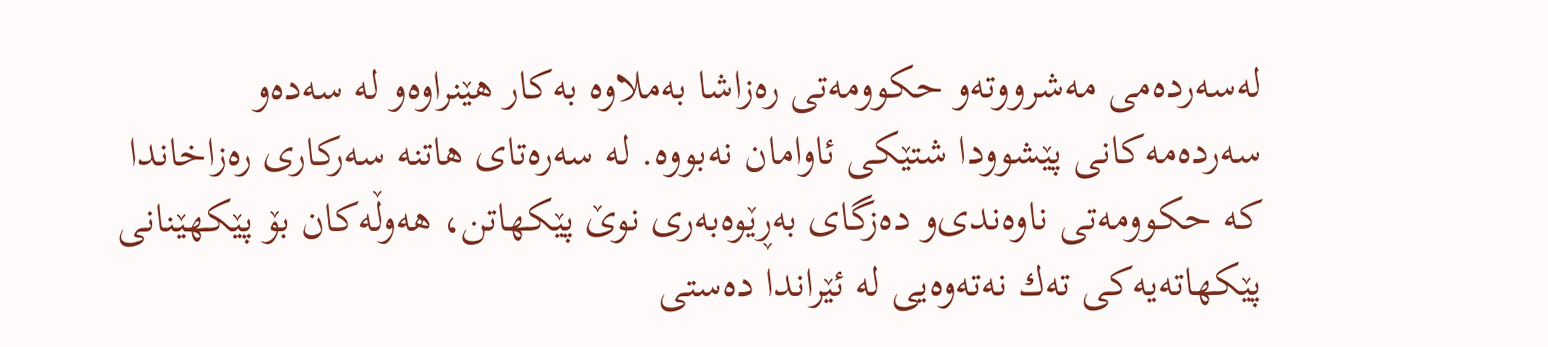له‌سه‌رده‌می‌ مه‌شرووته‌‌و حكوومه‌تی‌ ره‌زاشا به‌ملاوه‌ به‌كار هێنراوه‌‌و له‌ سه‌ده‌‌و سه‌رده‌مه‌كانی‌ پێشوودا شتێكی‌ ئاوامان نه‌بووه‌. له‌ سه‌ره‌تای‌ هاتنه‌ سه‌ركاری‌ ره‌زاخاندا كه‌ حكوومه‌تی‌ ناوه‌ندی‌‌و ده‌زگای‌ به‌ڕێوه‌به‌ری‌ نوێ‌ پێكهاتن، هه‌وڵه‌كان بۆ پێكهێنانی‌ پێكهاته‌یه‌كی‌ ته‌ك نه‌ته‌وه‌یی‌ له‌ ئێراندا ده‌ستی‌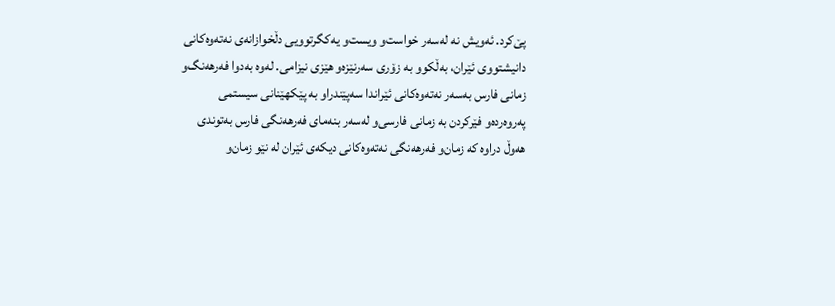پێ‌كرد. ئه‌ویش نه‌ له‌سه‌ر خواست‌و ویست‌و یه‌كگرتوویی‌ دڵخوازانه‌ی‌ نه‌ته‌وه‌كانی‌ دانیشتووی‌ ئێران، به‌ڵكوو به‌ زۆری‌ سه‌رنێزه‌‌و هێزی‌ نیزامی‌. له‌وه‌ به‌دوا فه‌رهه‌نگ‌و زمانی‌ فارس به‌سه‌ر نه‌ته‌وه‌كانی‌ ئێراندا سه‌پێندرا‌و به‌ پێكهێنانی‌ سیستمی‌ په‌روه‌رده‌و فێركردن به‌ زمانی‌ فارسی‌‌و له‌سه‌ر بنه‌مای‌ فه‌رهه‌نگی‌ فارس به‌توندی‌ هه‌وڵ‌ دراوه‌ كه‌ زمان‌و فه‌رهه‌نگی‌ نه‌ته‌وه‌كانی‌ دیكه‌ی‌ ئێران له‌ نێو زمان‌و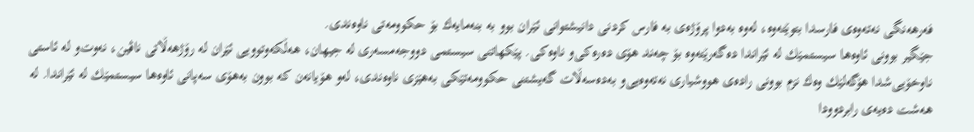فه‌رهه‌نگی‌ نه‌ته‌وه‌ی‌ فارسدا بتوێته‌وه‌، له‌وه‌ به‌دوا پرۆژه‌ی‌ به‌ فارس كردنی‌ دانیشتوانی‌ ئێران بوو به‌ بنه‌مایه‌ك بۆ حكوومه‌تی‌ ناوه‌ندی‌.
جێگیر بوونی‌ ئاوه‌ها سیستمێك له‌ ئێراندا ده‌گه‌رێته‌وه‌ بۆ چه‌ند هۆی‌ ده‌ره‌كی‌‌و ناوه‌كی‌. پێكهاتنی‌ سیستمی‌ دووجه‌مسه‌ری‌ له‌ جیهان، هه‌ڵكه‌وتوویی‌ ئێران له‌ رۆژهه‌ڵاتی‌ ناڤین، نه‌وت‌و له‌ ئاستی‌ ناوخۆیی‌شدا هۆگه‌لێك وه‌ك نزم بوونی‌ راده‌ی‌ هووشیاری‌ نه‌ته‌وه‌یی‌‌و به‌ده‌سه‌ڵات گه‌یشتنی‌ حكوومه‌تێكی‌ به‌هێزی‌ ناوه‌ندی‌، له‌و هۆیانه‌ن كه‌ بوون به‌هۆی‌ سه‌پانی‌ ئاوه‌ها سیستمێك له‌ ئێراندا. له‌ هه‌شت ده‌یه‌ی‌ رابردوودا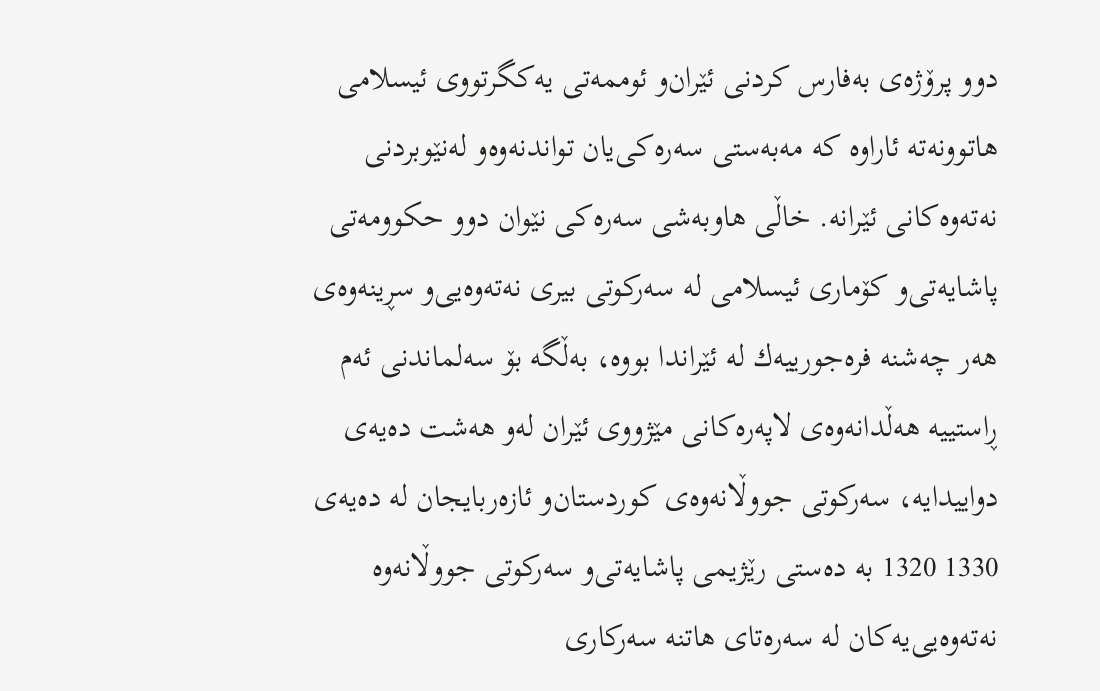دوو پرۆژه‌ی‌ به‌فارس كردنی‌ ئێران‌و ئوممه‌تی‌ یه‌كگرتووی‌ ئیسلامی‌ هاتوونه‌ته‌ ئاراوه‌ كه‌ مه‌به‌ستی‌ سه‌ره‌كی‌یان تواندنه‌وه‌‌و له‌نێوبردنی‌ نه‌ته‌وه‌كانی‌ ئێرانه‌. خاڵی‌ هاوبه‌شی‌ سه‌ره‌كی‌ نێوان دوو حكوومه‌تی‌ پاشایه‌تی‌‌و كۆماری‌ ئیسلامی‌ له‌ سه‌ركوتی‌ بیری‌ نه‌ته‌وه‌یی‌‌و سڕینه‌وه‌ی‌ هه‌ر چه‌شنه‌ فره‌جورییه‌ك له‌ ئێراندا بووه‌، به‌ڵگه‌ بۆ سه‌لماندنی‌ ئه‌م ڕاستییه‌ هه‌ڵدانه‌وه‌ی‌ لاپه‌ره‌كانی‌ مێژووی‌ ئێران له‌و هه‌شت ده‌یه‌ی‌ دواییدایه‌، سه‌ركوتی‌ جووڵانه‌وه‌ی‌ كوردستان‌و ئازه‌ربایجان له‌ ده‌یه‌ی‌ 1330 1320 به‌ ده‌ستی‌ رێژیمی‌ پاشایه‌تی‌‌و سه‌ركوتی‌ جووڵانه‌وه‌ نه‌ته‌وه‌یی‌یه‌كان له‌ سه‌ره‌تای‌ هاتنه‌ سه‌ركاری‌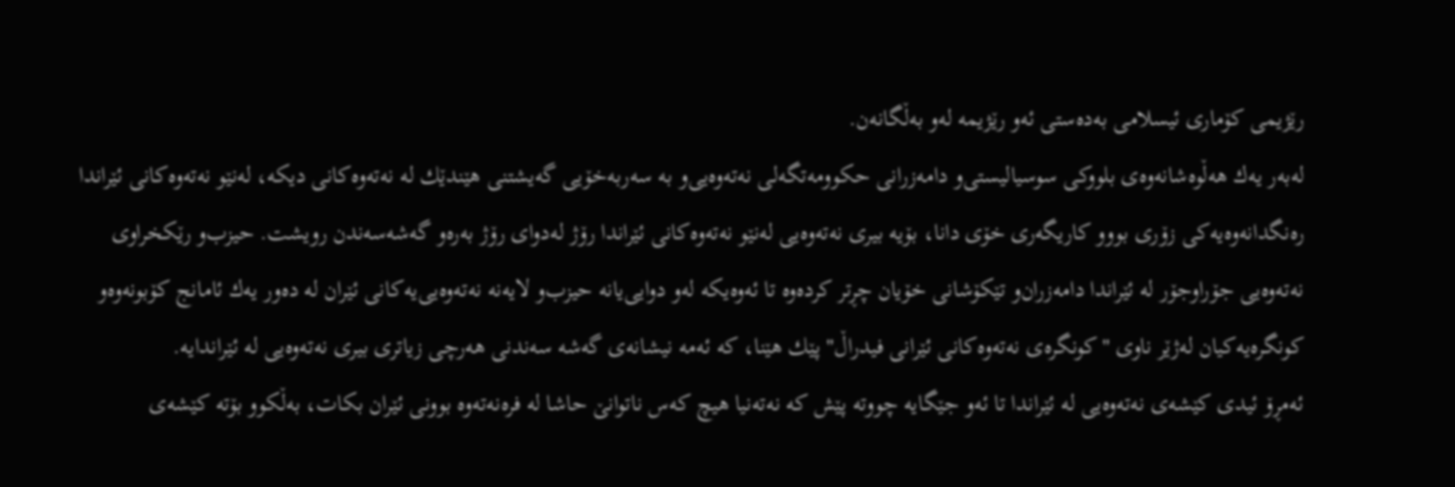رێژیمی‌ كۆماری‌ ئیسلامی‌ به‌ده‌ستی‌ ئه‌و رێژیمه‌ له‌و به‌ڵگانه‌ن.
له‌به‌ر یه‌ك هه‌ڵوه‌شانه‌وه‌ی‌ بلووكی‌ سوسیالیستی‌‌و دامه‌زرانی‌ حكوومه‌تگه‌لی‌ نه‌ته‌وه‌یی‌‌و به‌ سه‌ربه‌خۆیی‌ گه‌یشتنی‌ هێندێك له‌ نه‌ته‌وه‌كانی‌ دیكه‌، له‌نێو نه‌ته‌وه‌كانی‌ ئێراندا ره‌نگدانه‌وه‌یه‌كی‌ زۆری‌ بوو‌و كاریگه‌ری‌ خۆی‌ دانا، بۆیه‌ بیری‌ نه‌ته‌وه‌یی‌ له‌نێو نه‌ته‌وه‌كانی‌ ئێراندا رۆژ له‌دوای‌ رۆژ به‌ره‌و گه‌شه‌سه‌ندن رویشت. حیزب‌و رێكخراوی‌ نه‌ته‌وه‌یی‌ جۆراوجۆر له‌ ئێراندا دامه‌زران‌و تێكۆشانی‌ خۆیان چڕتر كرده‌وه‌ تا ئه‌وه‌یكه‌ له‌و دوایی‌یانه‌ حیزب‌و لایه‌نه‌ نه‌ته‌وه‌یی‌یه‌كانی‌ ئێران له‌ ده‌ور یه‌ك ئامانج كۆبونه‌وه‌‌و كونگره‌یه‌كیان له‌ژێر ناوی‌ "كونگره‌ی‌ نه‌ته‌وه‌كانی‌ ئێرانی‌ فیدراڵ‌" پێك هێنا، كه‌ ئه‌مه‌ نیشانه‌ی‌ گه‌شه‌ سه‌ندنی‌ هه‌رچی‌ زیاتری‌ بیری‌ نه‌ته‌وه‌یی‌ له‌ ئێراندایه‌.
ئه‌مڕۆ ئیدی‌ كێشه‌ی‌ نه‌ته‌وه‌یی‌ له‌ ئێراندا تا ئه‌و جێگایه‌ چووته‌ پێش كه‌ نه‌ته‌نیا هیچ كه‌س ناتوانێ‌ حاشا له‌ فره‌نه‌ته‌وه‌ بوونی‌ ئێران بكات، به‌ڵكوو بۆته‌ كێشه‌ی‌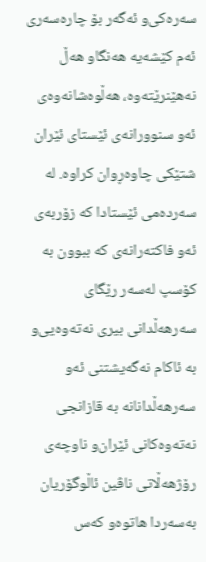سه‌ره‌كی‌‌و ئه‌گه‌ر بۆ چاره‌سه‌ری‌ ئه‌م كێشه‌یه‌ هه‌نگاو هه‌ڵ‌ نه‌هێنرێته‌وه‌، هه‌ڵوه‌شانه‌وه‌ی‌ ئه‌و سنوورانه‌ی‌ ئێستای‌ ئێران شتێكی‌ چاوه‌ڕوان كراوه‌. له‌ سه‌رده‌می‌ ئێستادا كه‌ زۆربه‌ی‌ ئه‌و فاكته‌رانه‌ی‌ كه‌ ببوون به‌ كۆسپ له‌سه‌ر رێگای‌ سه‌رهه‌ڵدانی‌ بیری‌ نه‌ته‌وه‌یی‌‌و به‌ ئاكام نه‌گه‌یشتنی‌ ئه‌و سه‌رهه‌ڵدانانه‌ به‌ قازانجی‌ نه‌ته‌وه‌كانی‌ ئێران‌و ناوچه‌ی‌ رۆژهه‌ڵاتی‌ ناڤین ئاڵوگۆریان به‌سه‌ردا هاتوه‌‌و كه‌س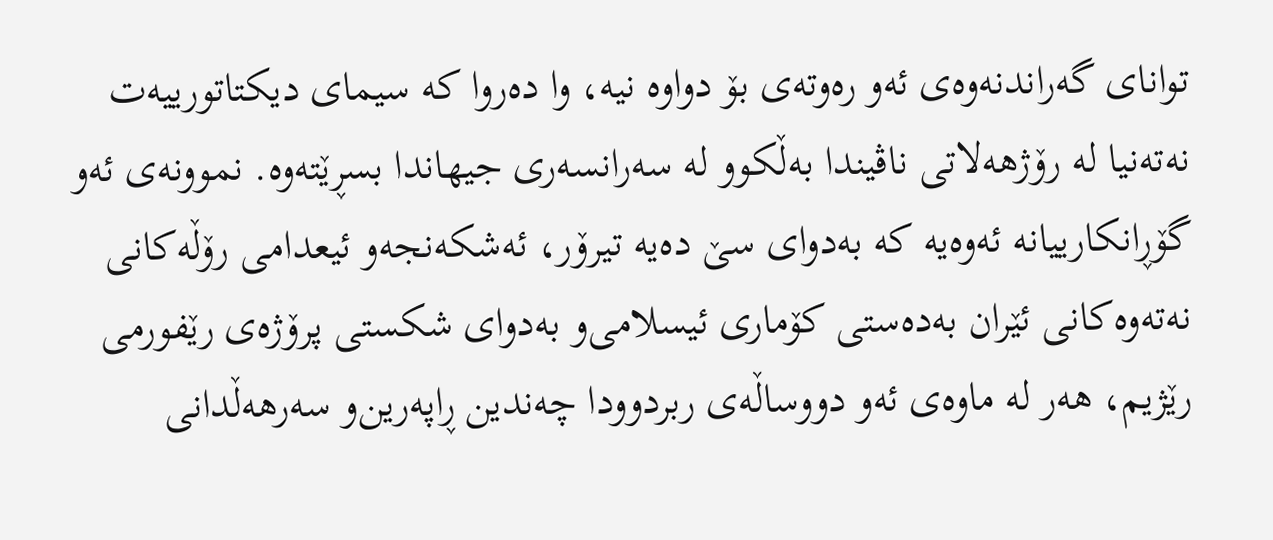توانای‌ گه‌راندنه‌وه‌ی‌ ئه‌و ره‌وته‌ی‌ بۆ دواوه‌ نیه‌، وا ده‌روا كه‌ سیمای‌ دیكتاتورییه‌ت نه‌ته‌نیا له‌ رۆژهه‌لاتی‌ ناڤیندا به‌ڵكوو له‌ سه‌رانسه‌ری‌ جیهاندا بسڕێته‌وه‌. نموونه‌ی‌ ئه‌و گۆڕانكارییانه‌ ئه‌وه‌یه‌ كه‌ به‌دوای‌ سێ‌ ده‌یه‌ تیرۆر، ئه‌شكه‌نجه‌‌و ئیعدامی‌ رۆڵه‌كانی‌ نه‌ته‌وه‌كانی‌ ئێران به‌ده‌ستی‌ كۆماری‌ ئیسلامی‌‌و به‌دوای‌ شكستی‌ پرۆژه‌ی‌ رێفورمی‌ رێژیم، هه‌ر له‌ ماوه‌ی‌ ئه‌و دووساڵه‌ی‌ ربردوودا چه‌ندین ڕاپه‌رین‌و سه‌رهه‌ڵدانی‌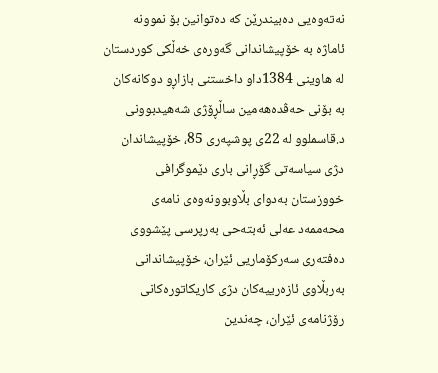نه‌ته‌وه‌یی‌ ده‌بیندرێن كه‌ ده‌توانین بۆ نموونه‌ ئاماژه‌ به‌ خۆپیشاندانی‌ گه‌وره‌ی‌ خه‌ڵكی‌ كوردستان له‌ هاوینی‌ 1384دا‌و داخستنی‌ بازاڕو دوكانه‌كان به‌ بۆنی‌ حه‌ڤده‌هه‌مین ساڵڕۆژی‌ شه‌هیدبوونی‌ د.قاسملوو له‌ 22ی‌ پوشپه‌ری‌ 85، خۆپیشاندان دژی‌ سیاسه‌تی‌ گۆڕانی‌ باری‌ دێموگرافی‌ خووزستان به‌دوای‌ بڵاوبوونه‌وه‌ی‌ نامه‌ی‌ محه‌ممه‌د عه‌لی‌ ئه‌بته‌حی‌ به‌رپرسی‌ پێشووی‌ ده‌فته‌ری‌ سه‌ركۆماریی‌ ئێران، خۆپیشاندانی‌ به‌ربڵاوی‌ ئازه‌رییه‌كان دژی‌ كاریكاتوره‌كانی‌ رۆژنامه‌ی‌ ئێران، چه‌ندین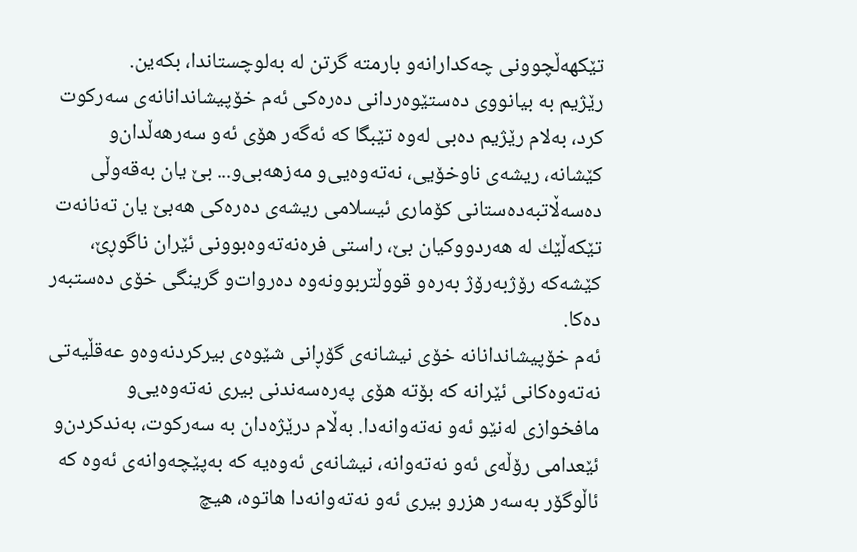تێكهه‌ڵچوونی‌ چه‌كدارانه‌‌و بارمته‌ گرتن له‌ به‌لوچستاندا، بكه‌ین.
رێژیم به‌ بیانووی‌ ده‌ستێوه‌ردانی‌ ده‌ره‌كی‌ ئه‌م خۆپیشاندانانه‌ی‌ سه‌ركوت كرد، به‌لام رێژیم ده‌بی‌ له‌وه‌ تێبگا كه‌ ئه‌گه‌ر هۆی‌ ئه‌و سه‌رهه‌ڵدان‌و كێشانه‌، ریشه‌ی‌ ناوخۆیی‌، نه‌ته‌وه‌یی‌‌و مه‌زهه‌بی‌‌و... بێ‌ یان به‌قه‌وڵی‌ ده‌سه‌ڵاتبه‌ده‌ستانی‌ كۆماری‌ ئیسلامی‌ ریشه‌ی‌ ده‌ره‌كی‌ هه‌بێ‌ یان ته‌نانه‌ت تێكه‌ڵێك له‌ هه‌ردووكیان بێ‌، راستی‌ فره‌نه‌ته‌وه‌بوونی‌ ئێران ناگوڕێ‌، كێشه‌كه‌ رۆژبه‌رۆژ به‌ره‌‌و قووڵتربوونه‌وه‌ ده‌روات‌و گرینگی‌ خۆی‌ ده‌ستبه‌ر ده‌كا.
ئه‌م خۆپیشاندانانه‌ خۆی‌ نیشانه‌ی‌ گۆڕانی‌ شێوه‌ی‌ بیركردنه‌وه‌‌و عه‌قڵیه‌تی‌ نه‌ته‌وه‌كانی‌ ئێرانه‌ كه‌ بۆته‌ هۆی‌ په‌ره‌سه‌ندنی‌ بیری‌ نه‌ته‌وه‌یی‌‌و مافخوازی‌ له‌نێو ئه‌و نه‌ته‌وانه‌دا. به‌ڵام درێژه‌دان به‌ سه‌ركوت، به‌ندكردن‌و ئێعدامی‌ رۆڵه‌ی‌ ئه‌و نه‌ته‌وانه‌، نیشانه‌ی‌ ئه‌وه‌یه‌ كه‌ به‌پێچه‌وانه‌ی‌ ئه‌وه‌ كه‌ ئاڵوگۆر به‌سه‌ر هزر‌و بیری‌ ئه‌و نه‌ته‌وانه‌دا هاتوه‌، هیچ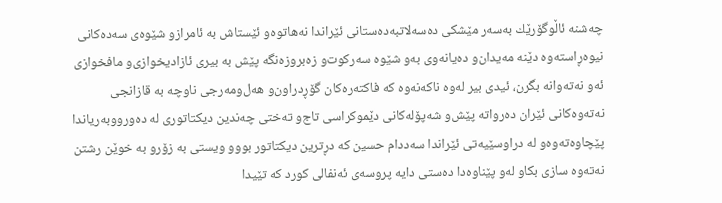چه‌شنه‌ ئاڵوگۆرێك به‌سه‌ر مێشكی‌ ده‌سه‌لاتبه‌ده‌ستانی‌ ئێراندا نه‌هاتوه‌‌و ئێستاش به‌ ئامراز‌و شێوه‌ی‌ سه‌ده‌كانی‌ نیوه‌ڕاسته‌وه‌ دێنه‌ مه‌یدان‌و ده‌یانه‌وی‌ به‌و شێوه‌ سه‌ركوت‌و زه‌بروزه‌نگه‌ پێش به‌ بیری‌ ئازادیخوازی‌‌و مافخوازی‌ ئه‌و نه‌ته‌وانه‌ بگرن، ئیدی‌ بیر له‌وه‌ ناكه‌نه‌وه‌ كه‌ فاكته‌ره‌كان گۆڕدراون‌و هه‌ل‌ومه‌رجی‌ ناوچه‌ به‌ قازانجی‌ نه‌ته‌وه‌كانی‌ ئێران ده‌رواته‌ پێش‌و شه‌پۆله‌كانی‌ دێموكراسی‌ تاج‌و ته‌ختی‌ چه‌ندین دیكتاتوری‌ له‌ ده‌ورووبه‌ریاندا پێچاوه‌ته‌وه‌‌و له‌ دراوسێیه‌تی‌ ئێراندا سه‌ددام حسین كه‌ دڕترین دیكتاتور بووو ویستی‌ به‌ زۆرو به‌ خوێن رشتن نه‌ته‌وه‌ سازی‌ بكا‌و له‌و پێناوه‌دا ده‌ستی‌ دایه‌ پروسه‌ی‌ ئه‌نفالی‌ كورد كه‌ تێیدا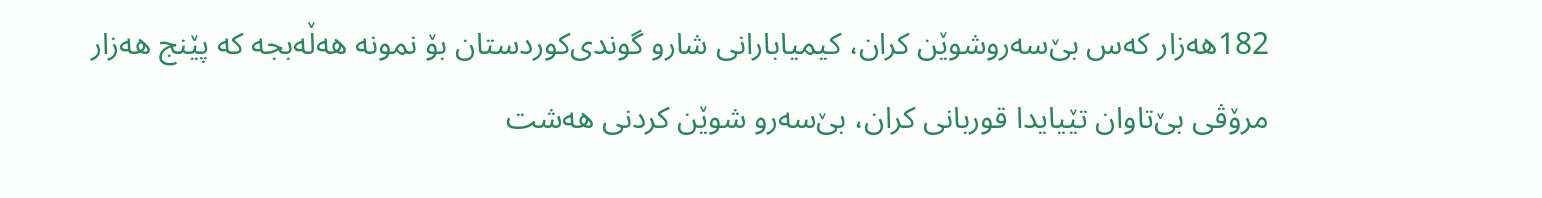182هه‌زار كه‌س بێ‌سه‌روشوێن كران، كیمیابارانی‌ شارو گوندی‌كوردستان بۆ نمونه‌ هه‌ڵه‌بجه‌ كه‌ پێنج هه‌زار مرۆڤی‌ بێ‌تاوان تێیایدا قوربانی‌ كران، بێ‌سه‌رو شوێن كردنی‌ هه‌شت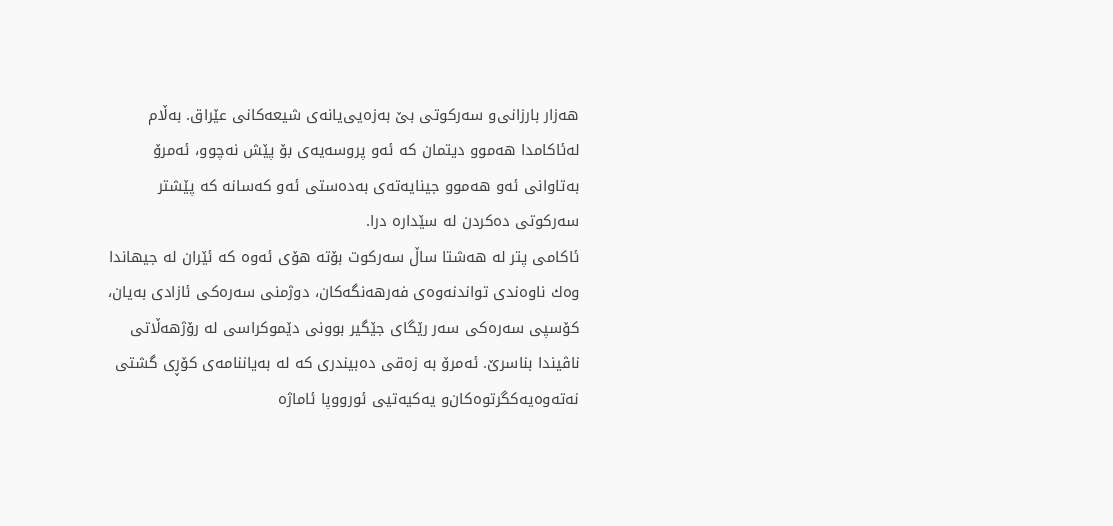هه‌زار بارزانی‌‌و سه‌ركوتی‌ بێ‌ به‌زه‌یی‌یانه‌ی‌ شیعه‌كانی‌ عێراق. به‌ڵام له‌ئاكامدا هه‌موو دیتمان كه‌ ئه‌و پروسه‌یه‌ی‌ بۆ پێش نه‌چوو، ئه‌مرۆ به‌تاوانی‌ ئه‌و هه‌موو جینایه‌ته‌ی‌ به‌ده‌ستی‌ ئه‌و كه‌سانه‌ كه‌ پێشتر سه‌ركوتی‌ ده‌كردن له‌ سێداره‌ درا.
ئاكامی‌ پتر له‌ هه‌شتا ساڵ‌ سه‌ركوت بۆته‌ هۆی‌ ئه‌وه‌ كه‌ ئێران له‌ جیهاندا وه‌ك ناوه‌ندی‌ تواندنه‌وه‌ی‌ فه‌رهه‌نگه‌كان، دوژمنی‌ سه‌ره‌كی‌ ئازادی‌ به‌یان، كۆسپی‌ سه‌ره‌كی‌ سه‌ر رێگای‌ جێگیر بوونی‌ دێموكراسی‌ له‌ رۆژهه‌ڵاتی‌ ناڤیندا بناسرێ‌. ئه‌مرۆ به‌ زه‌قی‌ ده‌بیندری‌ كه‌ له‌ به‌یاننامه‌ی‌ كۆڕی‌ گشتی‌ نه‌ته‌وه‌یه‌كگرتوه‌كان‌و یه‌كیه‌تیی‌ ئورووپا ئاماژه‌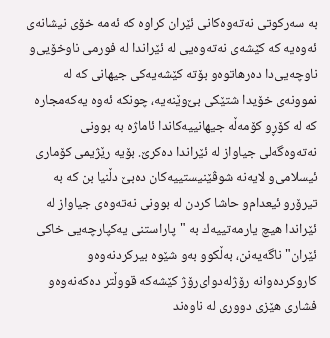به‌ سه‌ركوتی‌ نه‌ته‌وه‌كانی‌ ئێران كراوه‌ كه‌ ئه‌مه‌ خۆی‌ نیشانه‌ی‌ ئه‌وه‌یه‌ كه‌ كێشه‌ی‌ نه‌ته‌وه‌یی‌ له‌ ئێراندا له‌ فورمی‌ ناوخۆیی‌‌و ناوچه‌یی‌دا ده‌رهاتوه‌‌و بۆته‌ كێشه‌یه‌كی‌ جیهانی‌ كه‌ له‌ نموونه‌ی‌ خۆیدا شتێكی‌ بێ‌وێنه‌یه‌، چونكه‌ ئه‌وه‌ یه‌كه‌مجاره‌ كه‌ له‌ كۆڕ‌و كۆمه‌ڵه‌ جیهانییه‌كاندا ئاماژه‌ به‌ بوونی‌ نه‌ته‌وه‌گه‌لی‌ جیاواز له‌ ئێراندا ده‌كرێ‌. بۆیه‌ رێژیمی‌ كۆماری‌ ئیسلامی‌‌و لایه‌نه‌ شوڤێنیستییه‌كان ده‌بێ‌ دڵنیا بن كه‌ به‌ تیرۆرو ئیعدام‌و حاشا كردن له‌ بوونی‌ نه‌ته‌وه‌ی‌ جیاواز له‌ ئێراندا هیچ یارمه‌تییه‌ك به‌ "پاراستنی‌ یه‌كپارچه‌یی‌ خاكی‌ ئێران" ناگه‌یه‌نن، به‌ڵكوو به‌و شێوه‌ بیركردنه‌وه‌‌و كار‌وكرده‌وانه‌ رۆژله‌دوای‌رۆژ كێشه‌كه‌ قووڵتر ده‌كه‌نه‌وه‌‌و فشاری‌ هێزی‌ دووری‌ له‌ ناوه‌ند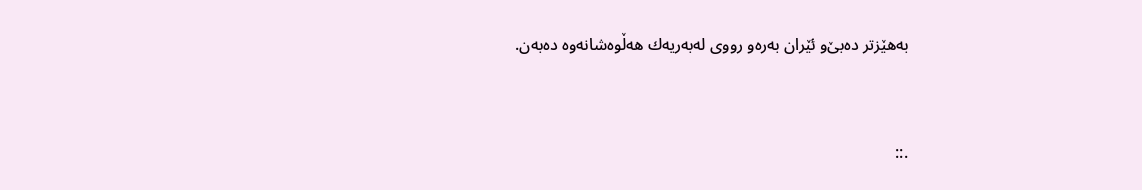به‌هێزتر ده‌بێ‌‌و ئێران به‌ره‌و رووی‌ له‌به‌ریه‌ك هه‌ڵوه‌شانه‌وه‌ ده‌به‌ن.



.::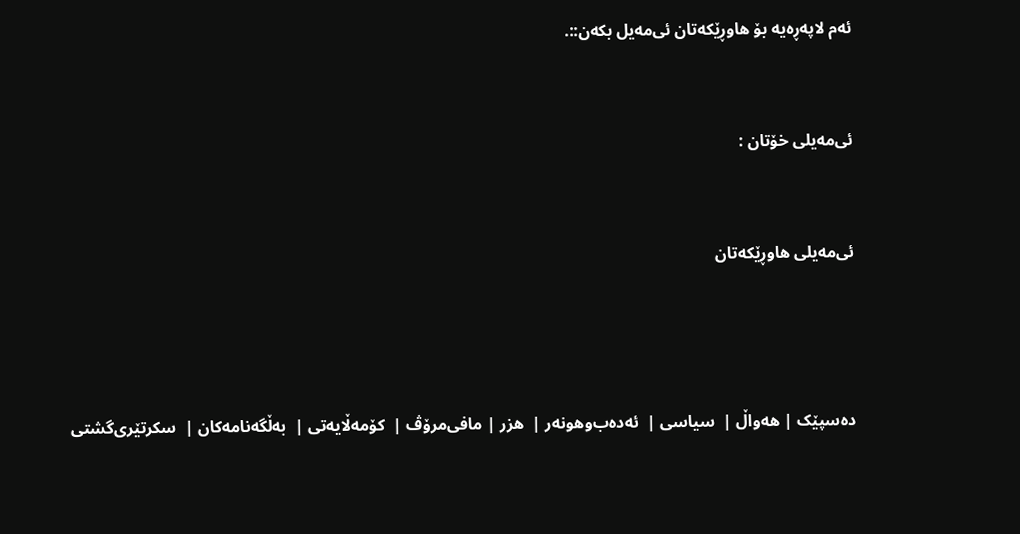ئه‌م لاپه‌ڕه‌یه بۆ هاوڕێکه‌تان ئی‌مه‌یل بکه‌ن::.



ئی‌مه‌یلی خۆتان :



ئی‌مه‌یلی هاوڕێکه‌تان





ده‌سپێک | هه‌واڵ |  سیاسی |  ئه‌ده‌ب‌وهونه‌ر |  هزر | مافی‌مرۆڤ |  کۆمه‌ڵایه‌تی |  به‌ڵگه‌نامه‌کان |  سکرتێری‌گشتی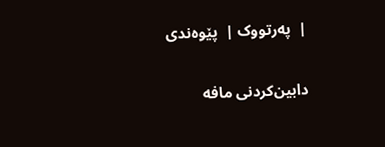|  په‌رتووک |  پێوه‌ندی

دابین‌كردنی‌ مافه‌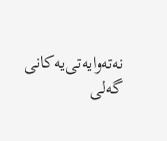نه‌ته‌وایه‌تی‌یه‌کانی گه‌لی‌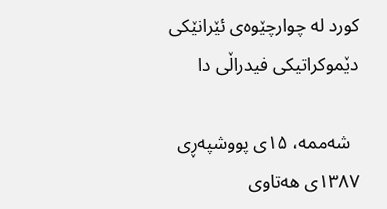كورد له‌ چوارچێوه‌ی ئێرانێکی دێموكراتیكی‌ فیدراڵی‌ دا

  شه‌ممه، ۱۵‌ی پوو‌شپه‌ڕی ۱۳۸۷ی هه‌تاوی